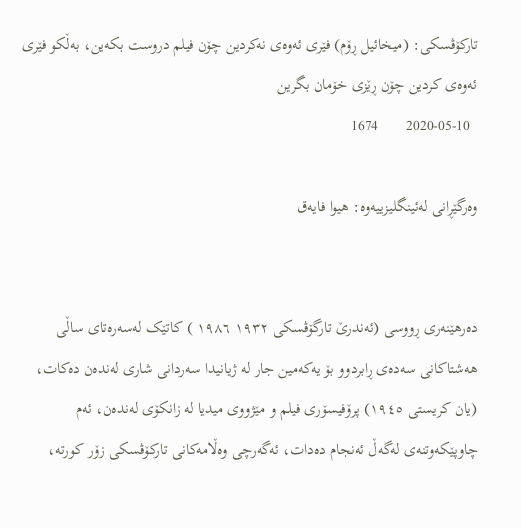تارکۆڤسکی: (میخائیل ڕۆم) فێری ئەوەی نەکردین چۆن فیلم دروست بکەین، بەڵکو فێری ئەوەی کردین چۆن ڕێزی خۆمان بگرین
  2020-05-10       1674

وەرگێڕانی لەئینگلیزییەوە: هیوا فایەق


دەرهێنەری ڕووسی (ئەندرێ تارگۆڤسکی ۱۹۳۲ ۱۹۸٦ ) کاتێک لەسەرەتای ساڵی هەشتاکانی سەدەی ڕابردوو بۆ یەکەمین جار لە ژیانیدا سەردانی شاری لەندەن دەکات، (یان کریستی ۱۹٤٥) پرۆفیسۆری فیلم و مێژووی میدیا لە زانکۆی لەندەن، ئەم چاوپێکەوتنەی لەگەڵ ئەنجام دەدات، ئەگەرچی وەڵامەکانی تارکۆڤسکی زۆر کورتە،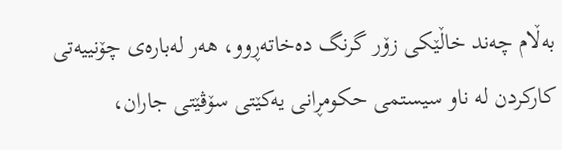بەڵام چەند خاڵێکی زۆر گرنگ دەخاتەڕوو، هەر لەبارەی چۆنییەتی کارکردن لە ناو سیستمی حکومڕانی یەکێتی سۆڤێتی جاران،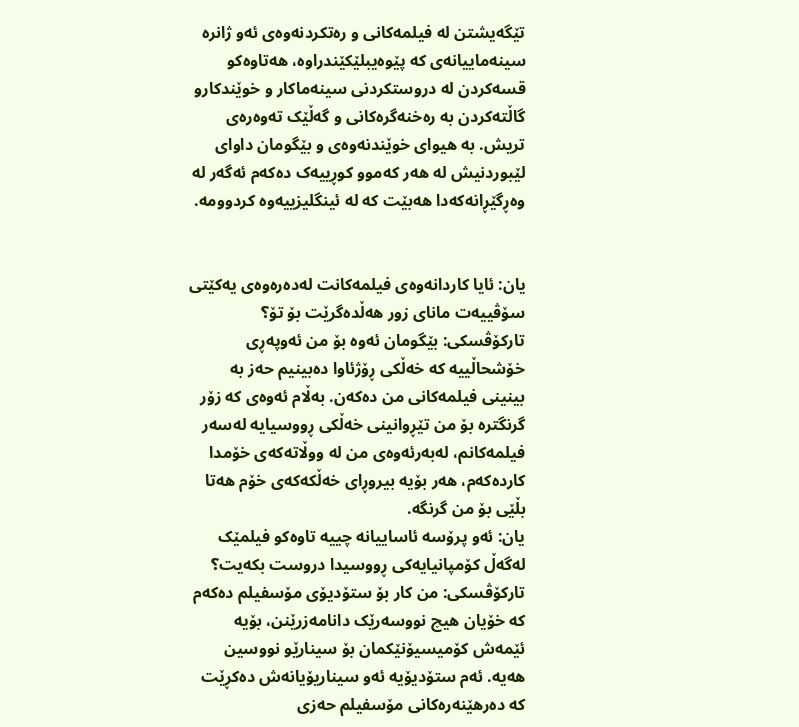تێگەیشتن لە فیلمەکانی و رەتکردنەوەی ئەو ژانرە سینەماییانەی کە پێوەیبلێکێندراوە، هەتاوەکو قسەکردن لە دروستکردنی سینەماکار و خوێندکارو گاڵتەکردن بە رەخنەگرەکانی و گەڵێک تەوەرەی تریش. بە هیوای خوێندنەوەی و بێگومان داوای لێبوردنیش لە هەر کەموو کوڕییەک دەکەم ئەگەر لە وەڕگێڕانەکەدا هەبێت کە لە ئینگلیزییەوە کردوومە.


یان: ئایا کاردانەوەی فیلمەکانت لەدەرەوەی یەکێتی سۆڤییەت مانای زور هەڵدەگرێت بۆ تۆ؟
تارکۆڤسکی: بێگومان ئەوە بۆ من ئەوپەڕی خۆشحاڵییە کە خەڵکی ڕۆژئاوا دەبینیم حەز بە بینینی فیلمەکانی من دەکەن. بەڵام ئەوەی کە زۆر گرنگترە بۆ من تێڕوانینی خەڵکی ڕووسیایە لەسەر فیلمەکانم، لەبەرئەوەی من لە ووڵاتەکەی خۆمدا کاردەکەم، هەر بۆیە بیروڕای خەڵکەکەی خۆم هەتا بڵێی بۆ من گرنگە.
یان: ئەو پرۆسە ئاساییانە چییە تاوەکو فیلمێک لەگەڵ کۆمپانیایەکی ڕووسیدا دروست بکەیت؟
تارکۆڤسکی: من کار بۆ ستۆدیۆی مۆسفیلم دەکەم کە خۆیان هیچ نووسەرێک دانامەزرێنن، بۆیە ئێمەش کۆمیسیۆنێکمان بۆ سینارێو نووسین هەیە. ئەم ستۆدیۆیە ئەو سیناریۆیانەش دەكڕێت کە دەرهێنەرەکانی مۆسفیلم حەزی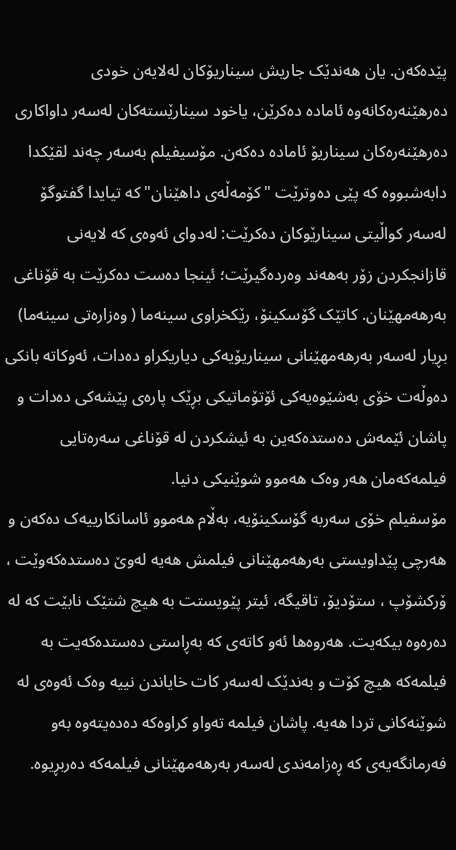پێدەکەن. یان هەندێک جاریش سیناریۆکان لەلایەن خودی دەرهێنەرەکانەوە ئامادە دەکرێن، یاخود سینارێستەکان لەسەر داواکاری دەرهێنەرەکان سیناریۆ ئامادە دەکەن. مۆسیفیلم بەسەر چەند لقێکدا دابەشبووە کە پێی دەوترێت "کۆمەڵەی داهێنان" کە تیایدا گفتوگۆ لەسەر کواڵیتی سینارێوکان دەکرێت: لەدوای ئەوەی کە لایەنی قازانجکردن زۆر بەهەند وەردەگیرێت؛ ئینجا دەست دەکرێت بە قۆناغی بەرهەمهێنان. کاتێک گۆسکینۆ، رێکخراوی سینەما ( وەزارەتی سینەما) بڕیار لەسەر بەرهەمهێنانی سیناریۆیەکی دیاریکراو دەدات، ئەوکاتە بانکی دەوڵەت خۆی بەشێوەیەکی ئۆتۆماتیکی بڕێک پارەی پێشەکی دەدات و پاشان ئێمەش دەستدەکەین بە ئیشکردن لە قۆناغی سەرەتایی فیلمەکەمان هەر وەک هەموو شوێنیکی دنیا.
مۆسفیلم خۆی سەربە گۆسکینۆیە، بەڵام هەموو ئاسانکارییەک دەکەن و هەرچی پێداویستی بەرهەمهێنانی فیلمش هەیە لەوێ دەستدەکەوێت ، ۆرکشۆپ ، ستۆدیۆ، تاقیگە، ئیتر پێویستت بە هیچ شتێک نابێت کە لە دەرەوە بیکەیت. هەروەها ئەو کاتەی کە بەڕاستی دەستدەکەیت بە فیلمەکە هیچ کۆت و بەندێک لەسەر کات خایاندن نییە وەک ئەوەی لە شوێنەکانی تردا هەیە. پاشان فیلمە تەواو کراوەکە دەدەیتەوە بەو فەرمانگەیەی کە ڕەزامەندی لەسەر بەرهەمهێنانی فیلمەکە دەربڕیوە.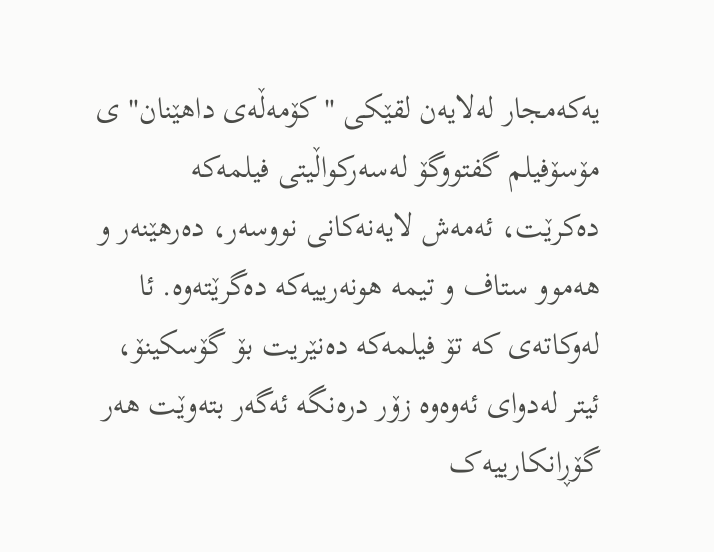یەکەمجار لەلایەن لقێکی "کۆمەڵەی داهێنان" ی مۆسۆفیلم گفتووگۆ لەسەرکواڵیتی فیلمەکە دەکرێت، ئەمەش لایەنەکانی نووسەر، دەرهێنەر و هەموو ستاف و تیمە هونەرییەکە دەگرێتەوە. ئا لەوکاتەی کە تۆ فیلمەکە دەنێریت بۆ گۆسکینۆ، ئیتر لەدوای ئەوەوە زۆر درەنگە ئەگەر بتەوێت هەر گۆڕانکارییەک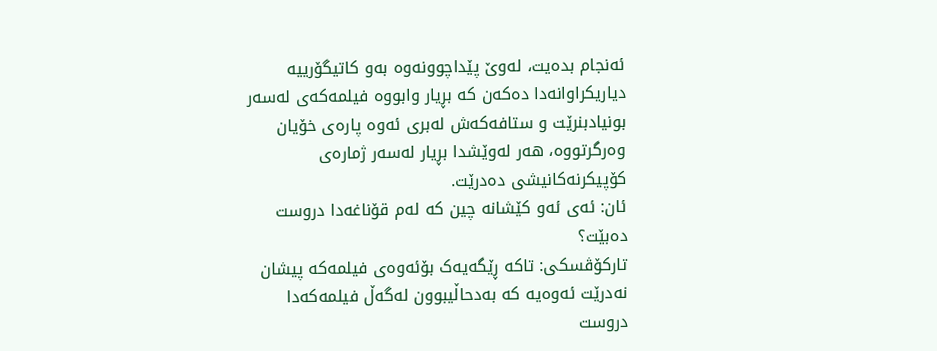ئەنجام بدەیت، لەوێ پێداچوونەوە بەو کاتیگۆرییە دیاریکراوانەدا دەکەن کە بڕیار وابووە فیلمەکەی لەسەر بونیادبنرێت و ستافەکەش لەبری ئەوە پارەی خۆیان وەرگرتووە، هەر لەوێشدا بڕیار لەسەر ژمارەی کۆپیکرنەکانیشی دەدرێت.
ئان: ئەی ئەو کێشانە چین کە لەم قۆناغەدا دروست دەبێت؟
تارکۆڤسکی: تاکە ڕێگەیەک بۆئەوەی فیلمەکە پیشان نەدرێت ئەوەیە کە بەدحاڵیبوون لەگەڵ فیلمەکەدا دروست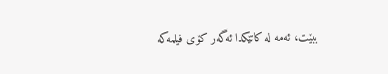ببێت، ئەمە لە کاتێکدا ئەگەر کۆی فیلمەکە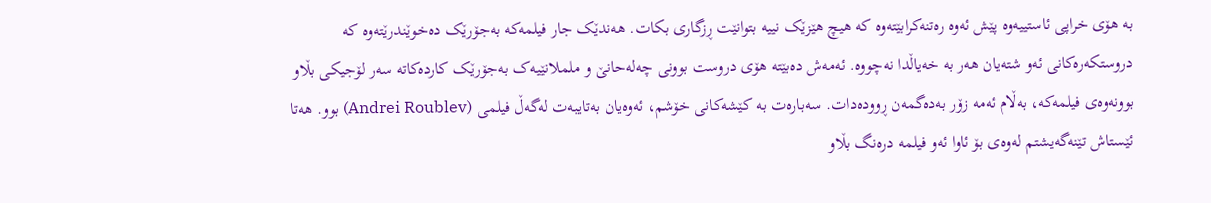بە هۆی خراپی ئاستییەوە پێش ئەوە رەتنەکرابێتەوە کە هیچ هێزێک نییە بتوانێت ڕزگاری بکات. هەندێک جار فیلمەکە بەجۆرێک دەخوێندرێتەوە کە دروستکەرەکانی ئەو شتەیان هەر بە خەیاڵدا نەچووە. ئەمەش دەبێتە هۆی دروست بوونی چەلەحانێ و ململانێیەک بەجۆرێک کاردەکاتە سەر لۆجیکی بڵاو بوونەوەی فیلمەکە، بەڵام ئەمە زۆر بەدەگمەن ڕوودەدات. سەبارەت بە كێشەکانی خۆشم، ئەوەیان بەتایبەت لەگەڵ فیلمی (Andrei Roublev) بوو. هەتا ئێستاش تێنەگەیشتم لەوەی بۆ ئاوا ئەو فیلمە درەنگ بڵاو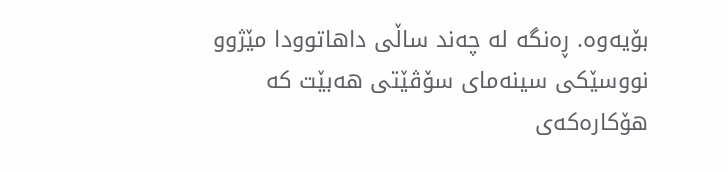بۆیەوە. ڕەنگە لە چەند ساڵی داهاتوودا مێژوو نووسێکی سینەمای سۆڤێتی هەبێت کە هۆکارەکەی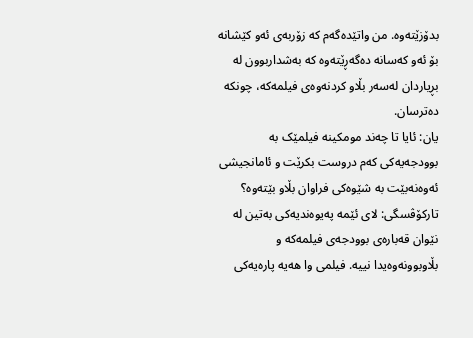بدۆزێتەوە. من واتێدەگەم کە زۆربەی ئەو کێشانە بۆ ئەو کەسانە دەگەڕێتەوە کە بەشداربوون لە بڕیاردان لەسەر بڵاو کردنەوەی فیلمەکە، چونکە دەترسان.
یان: ئایا تا چەند مومکینە فیلمێک بە بوودجەیەکی کەم دروست بکرێت و ئامانجیشی ئەوەنەبێت بە شێوەکی فراوان بڵاو بێتەوە؟
تارکۆڤسگی: لای ئێمە پەیوەندیەکی بەتین لە نێوان قەبارەی بوودجەی فیلمەکە و بڵاوبوونەوەیدا نییە. فیلمی وا هەیە پارەیەکی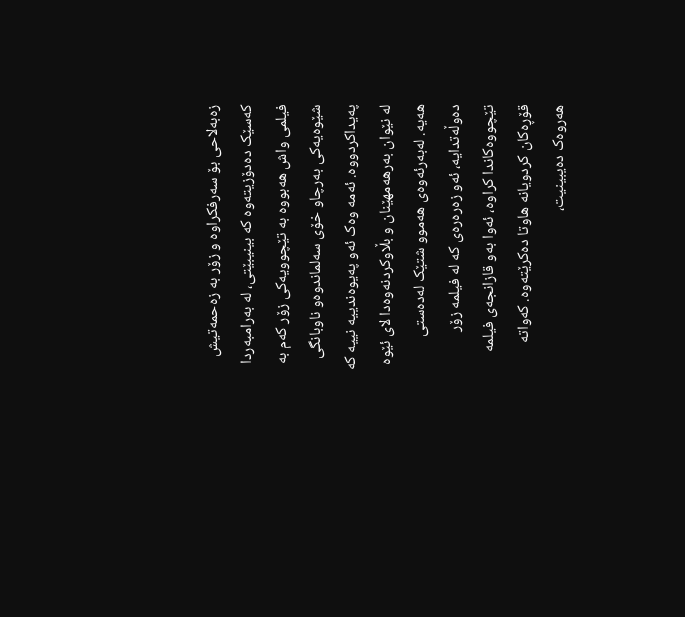زەبەلاحی بۆ سەرفکراوە و زۆر بە زەحمەتیش کەسێک دەدۆزیتەوە کە بینیبێتی، لە بەرامبەردا فیلمی واش هەبووە بە تێچوویەکی زۆر کەم بە شێوەیەکی بەرچاو خۆی سەلماندوەو ناوبانگی پەیداکردووە. ئەمە وەک ئەو پەیوەندییە نییە کە لە نێوان بەرهەمهێنان و بڵاوکردنەوەدا لای ئێوە هەیە. لەبەرئەوەی هەموو شتێک لەدەستی دەوڵەتدایە، ئەو زەرەرەی کە لە فیلمە زۆر تێچووەکاندا کراوە، ئەوا بەو قازانجەی فیلمە قۆڕەکان کردویانە هاوتا دەکرێتەوە. کەواتە هەروەک دەیبینیت،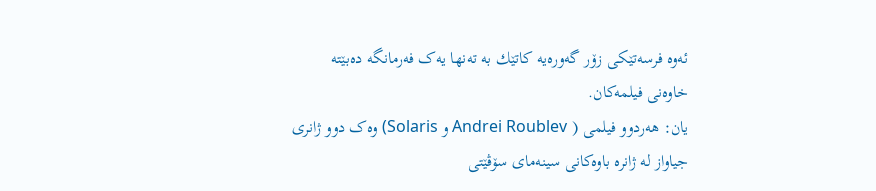ئەوە فرسەتێکی زۆر گەورەیە کاتێك بە تەنها یەک فەرمانگە دەبێتە خاوەنی فیلمەکان.
یان: هەردوو فیلمی ( Andrei Roublev و Solaris) وەک دوو ژانری جیاواز لە ژانرە باوەکانی سینەمای سۆڤێتی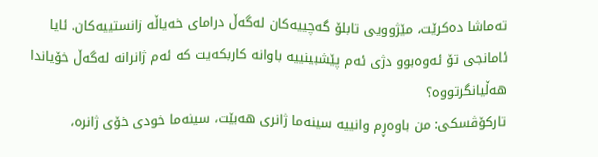تەماشا دەکرێت، مێژوویی تابلۆ گەچییەکان لەگەڵ درامای خەیاڵە زانستییەکان. ئایا ئامانجی تۆ ئەوەبوو دژی ئەم پێشبینییە باوانە کاربکەیت کە ئەم ژانرانە لەگەڵ خۆیاندا هەڵیانگرتووە؟
تارکۆڤسکی: من باوەڕم وانییە سینەما ژانری هەبێت، سینەما خودی خۆی ژانرە،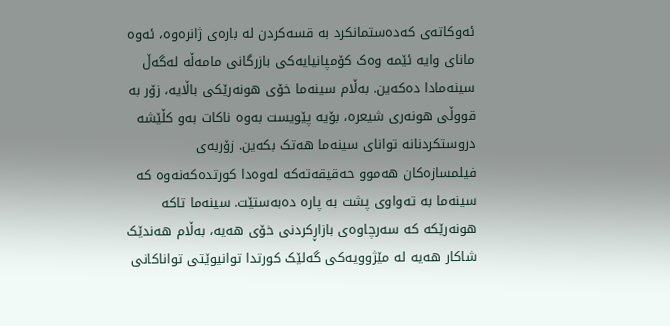ئەوکاتەی کەدەستمانکرد بە قسەکردن لە بارەی ژانرەوە، ئەوە مانای وایە ئێمە وەک کۆمپانیایەکی بازرگانی مامەڵە لەگەڵ سینەمادا دەکەین. بەڵام سینەما خۆی هونەرێکی باڵایە، زۆر بە قووڵی هونەری شیعرە، بۆیە پێویست بەوە ناکات بەو کڵێشە دروستکردنانە توانای سینەما هەتک بکەین. زۆربەی فیلمسازەکان هەموو حەقیقەتەکە لەوەدا کورتدەکەنەوە کە سینەما بە تەواوی پشت بە پارە دەبەستێت. سینەما تاکە هونەرێکە کە سەرچاوەی بازاڕکردنی خۆی هەیە، بەڵام هەندێک شاکار هەیە لە مێژوویەکی گەلێک کورتدا توانیوێتی تواناکانی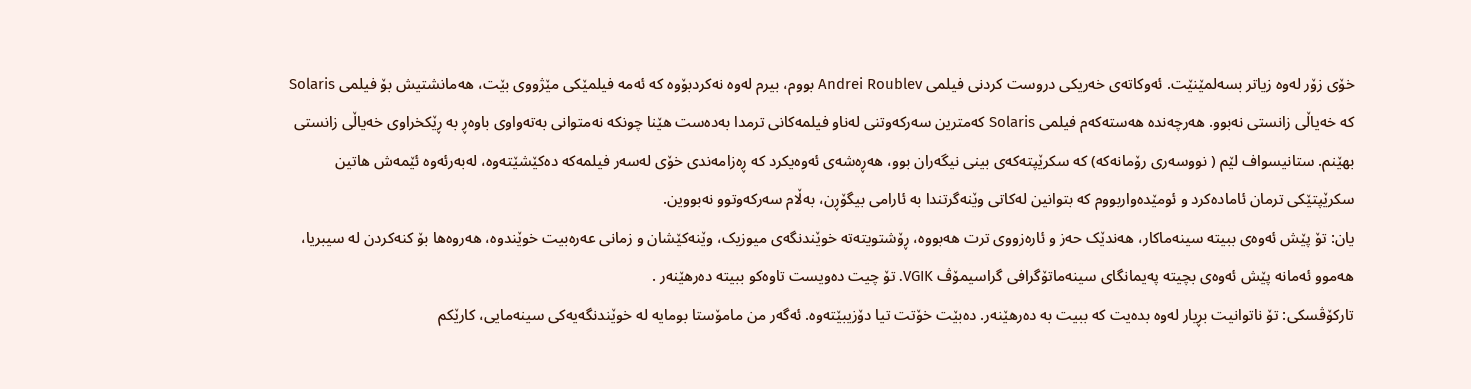خۆی زۆر لەوە زیاتر بسەلمێنێت. ئەوکاتەی خەریکی دروست کردنی فیلمی Andrei Roublev بووم، بیرم لەوە نەکردبۆوە کە ئەمە فیلمێکی مێژووی بێت، هەمانشتیش بۆ فیلمی Solaris کە خەیاڵی زانستی نەبوو. هەرچەندە هەستەکەم فیلمی Solaris کەمترین سەرکەوتنی لەناو فیلمەکانی ترمدا بەدەست هێنا چونکە نەمتوانی بەتەواوی باوەڕ بە ڕێکخراوی خەیاڵی زانستی بهێنم. ستانیسواف لێم ( نووسەری رۆمانەکە) کە سکرێپتەکەی بینی نیگەران بوو، هەڕەشەی ئەوەیکرد کە ڕەزامەندی خۆی لەسەر فیلمەکە دەکێشێتەوە، لەبەرئەوە ئێمەش هاتین سکرێپتێکی ترمان ئامادەکرد و ئومێدەواربووم کە بتوانین لەکاتی وێنەگرتندا بە ئارامی بیگۆڕن، بەڵام سەرکەوتوو نەبووین.
یان: تۆ پێش ئەوەی ببیتە سینەماکار، هەندێک حەز و ئارەزووی ترت هەبووە، ڕۆشتویتەتە خوێندنگەی میوزیک، وێنەکێشان و زمانی عەرەبیت خوێندوە، هەروەها بۆ کنەکردن لە سیبریا، هەموو ئەمانە پێش ئەوەی بچیتە پەیمانگای سینەماتۆگرافی گراسیمۆڤ VGIK. تۆ چیت دەویست تاوەکو ببیتە دەرهێنەر .
تارکۆڤسکی: تۆ ناتوانیت بڕیار لەوە بدەیت کە ببیت بە دەرهێنەر. دەبێت خۆتت تیا دۆزیبێتەوە. ئەگەر من مامۆستا بومایە لە خوێندنگەیەکی سینەمایی، کارێکم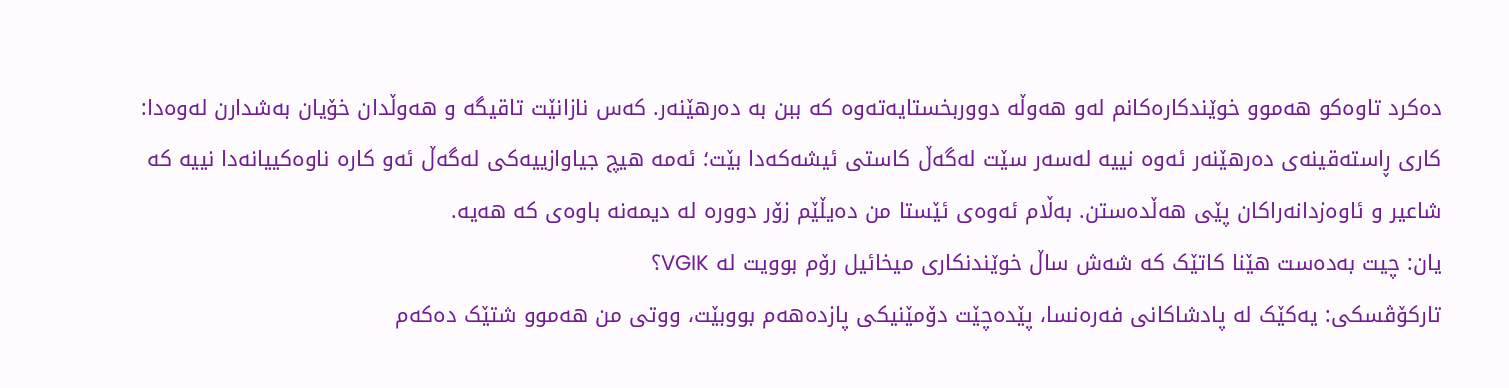دەکرد تاوەکو هەموو خوێندکارەکانم لەو هەوڵە دووربخستایەتەوە کە ببن بە دەرهێنەر. کەس نازانێت تاقیگە و هەوڵدان خۆیان بەشدارن لەوەدا: کاری ڕاستەقینەی دەرهێنەر ئەوە نییە لەسەر سێت لەگەڵ کاستی ئیشەکەدا بێت؛ ئەمە هیچ جیاوازییەکی لەگەڵ ئەو کارە ناوەکییانەدا نییە کە شاعیر و ئاوەزدانەراکان پێی هەڵدەستن. بەڵام ئەوەی ئێستا من دەیڵێم زۆر دوورە لە دیمەنە باوەی کە هەیە.
یان: چیت بەدەست هێنا کاتێک کە شەش ساڵ خوێندنکاری میخائیل رۆم بوویت لە VGIK؟
تارکۆڤسکی: یەکێک لە پادشاکانی فەرەنسا، پێدەچێت دۆمێنیکی پازدەهەم بووبێت، ووتی من هەموو شتێک دەکەم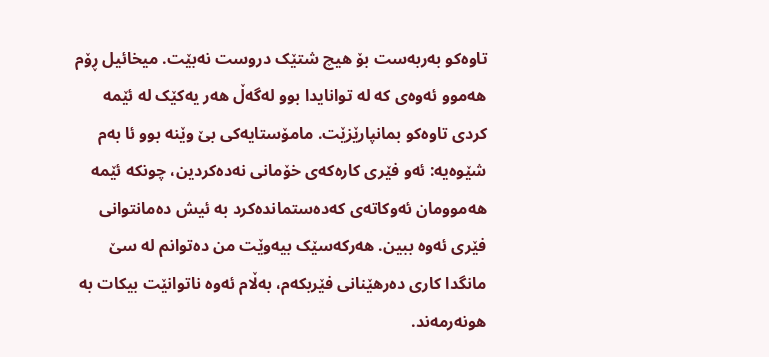تاوەکو بەربەست بۆ هیچ شتێک دروست نەبێت. میخائیل ڕۆم هەموو ئەوەی کە لە توانایدا بوو لەگەڵ هەر یەکێک لە ئێمە کردی تاوەکو بمانپارێزێت. مامۆستایەکی بێ وێنە بوو ئا بەم شێوەیە: ئەو فێری کارەکەی خۆمانی نەدەکردین، چونکە ئێمە هەموومان ئەوکاتەی کەدەستماندەکرد بە ئیش دەمانتوانی فێری ئەوە ببین. هەرکەسێک بیەوێت من دەتوانم لە سێ مانگدا کاری دەرهێنانی فێربکەم، بەڵام ئەوە ناتوانێت بیکات بە هونەرمەند.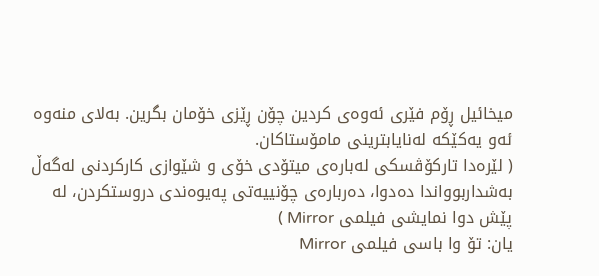میخائیل ڕۆم فێری ئەوەی کردین چۆن ڕێزی خۆمان بگرین. بەلای منەوە ئەو یەکێکە لەنایابترینی مامۆستاکان.
( لێرەدا تارکۆڤسکی لەبارەی میتۆدی خۆی و شێوازی کارکردنی لەگەڵ بەشداربوواندا دەدوا، دەربارەی چۆنییەتی پەیوەندی دروستکردن، لە پێش دوا نمایشی فیلمی Mirror )
یان: تۆ وا باسی فیلمی Mirror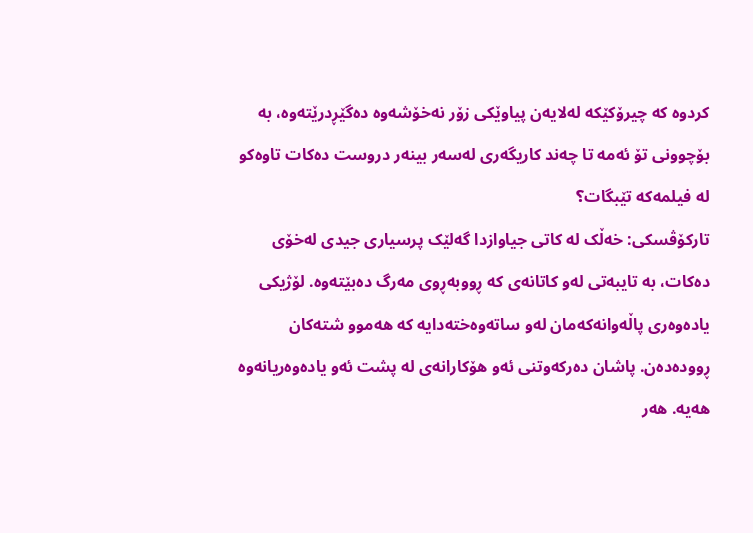کردوە کە چیرۆکێکە لەلایەن پیاوێکی زۆر نەخۆشەوە دەگێڕدرێتەوە، بە بۆچوونی تۆ ئەمە تا چەند کاریگەری لەسەر بینەر دروست دەکات تاوەکو لە فیلمەکە تێبگات؟
تارکۆڤسکی: خەڵک لە کاتی جیاوازدا گەلێک پرسیاری جیدی لەخۆی دەکات، بە تایبەتی لەو کاتانەی کە ڕووبەڕوی مەرگ دەبێتەوە. لۆژیکی یادەوەری پاڵەوانەکەمان لەو ساتەوەختەدایە کە هەموو شتەکان ڕوودەدەن. پاشان دەرکەوتنی ئەو هۆکارانەی لە پشت ئەو یادەوەریانەوە هەیە. هەر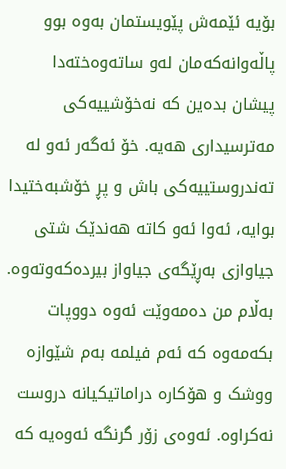بۆیە ئێمەش پێویستمان بەوە بوو پاڵەوانەکەمان لەو ساتەوەختەدا پیشان بدەین کە نەخۆشییەکی مەترسیداری هەیە. خۆ ئەگەر ئەو لە تەندروستییەکی باش و پڕ خۆشبەختیدا بوایە، ئەوا ئەو کاتە هەندێک شتی جیاوازی بەڕێگەی جیاواز بیردەکەوتەوە. بەڵام من دەمەوێت ئەوە دووپات بکەمەوە کە ئەم فیلمە بەم شێوازە ووشک و هۆکارە دراماتیکیانە دروست نەکراوە. ئەوەی زۆر گرنگە ئەوەیە کە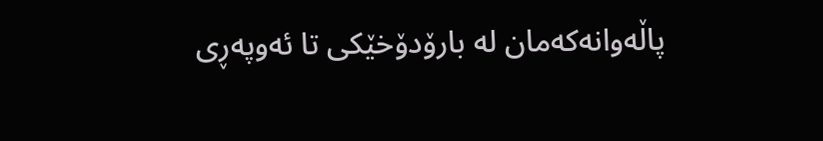پاڵەوانەکەمان لە بارۆدۆخێکی تا ئەوپەڕی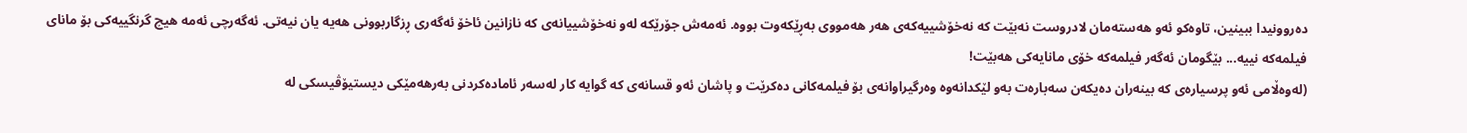دەروونیدا ببینین، تاوەکو ئەو هەستەمان لادروست نەبێت کە نەخۆشییەکەی هەر هەمووی بەڕێکەوت بووە. ئەمەش جۆرێکە لەو نەخۆشییانەی کە نازانین ئاخۆ ئەگەری ڕزگاربوونی هەیە یان نیەتی. ئەگەرچی ئەمە هیچ گرنگییەکی بۆ مانای فیلمەکە نییە... بێگومان ئەگەر فیلمەکە خۆی مانایەکی هەبێت!
(لەوەڵامی ئەو پرسیارەی کە بینەران دەیکەن سەبارەت بەو لێکدانەوە وەرگیراوانەی بۆ فیلمەکانی دەکرێت و پاشان ئەو قسانەی کە گوایە کار لەسەر ئامادەکردنی بەرهەمێکی دیستیۆڤیسکی لە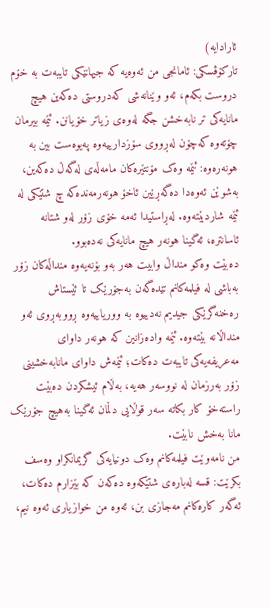ئارادایە)
تارکۆڤسکی: ئامانجی من ئەوەیە کە جیهانێکی تایبەت بە خۆم دروست بکەم، ئەو وێنانەشی کەدروستی دەکەین هیچ مانایەکی تر نابەخشن جگە لەوەی زیاتر خۆیانن. ئێمە بیرمان چۆتەوە کەچۆن لەڕووی سۆزدارییەوە پەیوەست بین بە هونەرەوە: ئێمە وەک مۆنتێرەکان مامەڵەی لەگەڵ دەکەین، بەشوێن ئەوەدا دەگەڕێین ئاخۆ هونەرمەندەکە چ شتێکی لە ئێمە شاردبێتەوە. لەڕاستیدا ئەمە خۆی زۆر لەو شتانە ئاسانترە، ئەگینا هونەر هیچ مانایەکی نەدەبوو.
دەبێت وەکو منداڵ وابیت هەر بەو بۆنەیەوە منداڵەکان زۆر بەباشی لە فیلمەکانم تێدەگەن بەجۆرێک تا ئێستاش رەخنەگرێکی جیدیم نەدییوە بە ووریاییەوە ڕووبەڕوی ئەو منداڵانە بێتەوە. ئێمە وادەزانین کە هونەر داوای مەعریفەیەکی تایبەت دەکات؛ ئێمەش داوای مانابەخشینی زۆر بەرزمان لە نووسەر هەیە، بەڵام ئیشکردن دەبێت راستەخۆ کار بکاتە سەر قوڵایی دڵمان ئەگینا بەهیچ جۆرێک مانا بەخش نابێت.
من نامەوێت فیلمەکانم وەک دونیایەکی گریمانکراو وەسف بکرێت: قسە لەبارەی شتێکەوە دەکەن کە بێزارم دەکات، ئەگەر کارەکانم مەجازی بن، ئەوە من خوازیاری ئەوە نیم،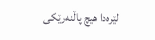لێرەدا هیچ پاڵنەرێکی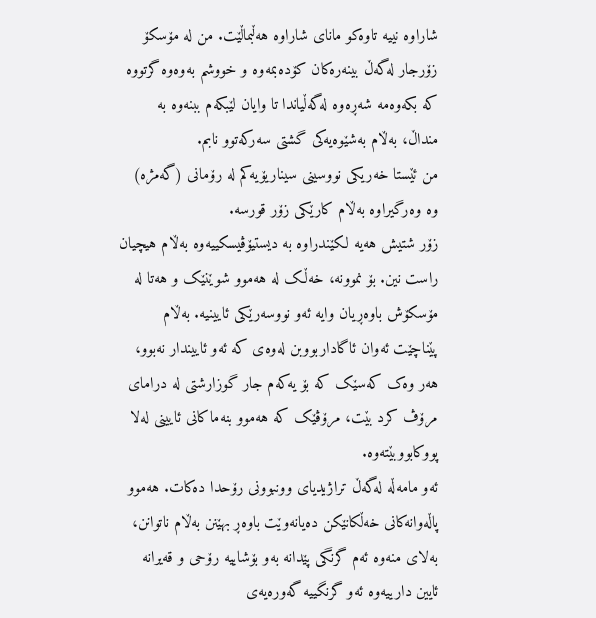شاراوە نییە تاوەکو مانای شاراوە هەڵبماڵێت. من لە مۆسکۆ زۆرجار لەگەڵ بینەرەکان کۆدەبمەوە و خووشم بەوەوە گرتووە کە بکەوەمە شەڕەوە لەگەڵیاندا تا وایان لێبکەم ببنەوە بە منداڵ، بەڵام بەشێوەیەکی گشتی سەرکەتوو نابم.
من ئێستا خەریکی نووسینی سیناریۆیەکم لە رۆمانی (گەمژە) وە وەرگیراوە بەڵام کارێکی زۆر قورسە.
زۆر شتیش هەیە لکێندراوە بە دیستیۆڤیسکییەوە بەڵام هیچیان راست نین. بۆ نموونە، خەڵک لە هەموو شوێنێک و هەتا لە مۆسکۆش باوەڕیان وایە ئەو نووسەرێکی ئایینیە. بەڵام پێناچێت ئەوان ئاگاداربووبن لەوەی کە ئەو ئاییندار نەبوو، هەر وەک کەسێک کە بۆ یەکەم جار گوزارشتی لە درامای مرۆڤ کرد بێت، مرۆڤێک کە هەموو بنەماکانی ئایینی لەلا پووکابووبێتەوە.
ئەو مامەڵە لەگەڵ تراژیدیای وونبوونی رۆحدا دەکات. هەموو پاڵەوانەکانی خەڵکانێکن دەیانەوێت باوەڕ بهێنن بەڵام ناتوانن، بەلای منەوە ئەم گرنگی پێدانە بەو بۆشاییە رۆحی و قەیرانە ئایین دارییەوە ئەو گرنگییە گەورەیەی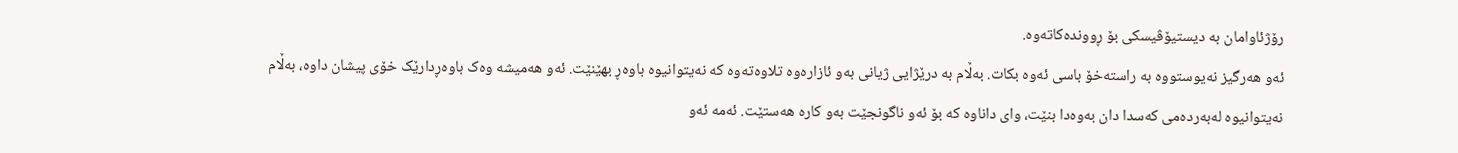رۆژئاوامان بە دیستیۆڤیسکی بۆ ڕووندەکاتەوە.
ئەو هەرگیز نەیوستووە بە راستەخۆ باسی ئەوە بکات. بەڵام بە درێژایی ژیانی بەو ئازارەوە تلاوەتەوە کە نەیتوانیوە باوەڕ بهێنێت. ئەو هەمیشە وەک باوەڕدارێک خۆی پیشان داوە، بەڵام نەیتوانیوە لەبەردەمی کەسدا دان بەوەدا بنێت، وای داناوە کە بۆ ئەو ناگونجێت بەو کارە هەستێت. ئەمە ئەو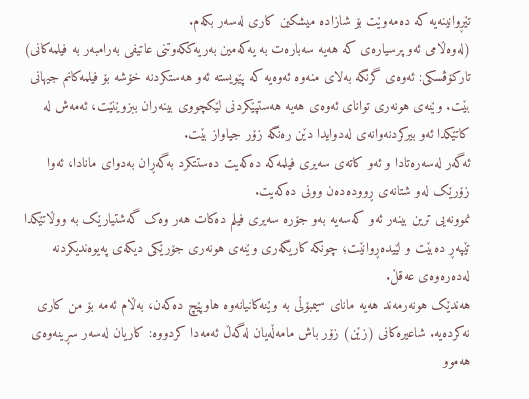تێڕوانینەیە کە دەمەوێت بۆ شازادە میشکین کاری لەسەر بکەم.
(لەوەڵامی ئەو پرسیارەی کە هەیە سەبارەت بە یەکەمین بەریەککەوتنی عاتیفی بەرامبەر بە فیلمەکانی)
تارکۆڤسکی: ئەوەی گرنگە بەلای منەوە ئەوەیە کە پێویستە ئەو هەستکردنە خۆشە بۆ فیلمەکانم جیهانی بێت. وێنەی هونەری توانای ئەوەی هەیە هەستپێکردنی لێکچووی بینەران ببزوێنێت، ئەمەش لە کاتێکدا ئەو بیرکردنەوانەی لەدوایدا دێن رەنگە زۆر جیاواز بێت.
ئەگەر لەسەرەتادا و ئەو کاتەی سەیری فیلمەکە دەکەیت دەستتکرد بەگەڕان بەدوای مانادا، ئەوا زۆرێک لەو شتانەی ڕوودەدەن وونی دەکەیت.
نموونەیی ترین بینەر ئەو کەسەیە بەو جۆرە سەیری فیلم دەکات هەر وەک گەشتیارێک بە ووڵاتێکدا تێپەڕ دەبێت و لێیدەڕوانێت؛ چونکە کاریگەری وێنەی هونەری جۆرێکی دیکەی پەیوەندیکردنە لەدەرەوەی عەقڵ.
هەندێک هونەرمەند هەیە مانای سیمبۆڵی بە وێنەکانیانەوە هاوپێچ دەکەن، بەڵام ئەمە بۆ من کاری نەکردەیە. شاعیرەکانی (زێن) زۆر باش مامەڵەیان لەگەڵ ئەمەدا کردووە: کاریان لەسەر سڕینەوەی هەموو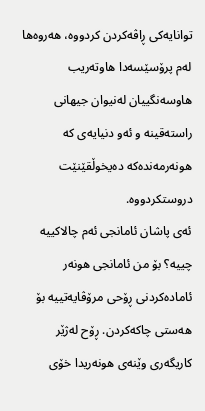توانایەکی ڕاڤەکردن کردووە، هەروەها لەم پرۆسێسەدا هاوتەریب هاوسەنگییان لەنیوان جیهانی راستەقینە و ئەو دنیایەی کە هونەرمەندەکە دەیخوڵقێنێت دروستکردووە.
ئەی پاشان ئامانجی ئەم چالاکییە چییە؟ بۆ من ئامانجی هونەر ئامادەکردنی ڕۆحی مرۆڤایەتییە بۆ هەستی چاکەکردن. ڕۆح لەژێر کاریگەری وێنەی هونەریدا خۆی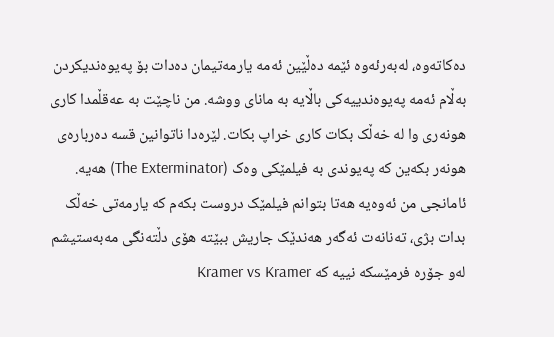دەکاتەوە، لەبەرئەوە ئێمە دەڵێین ئەمە یارمەتیمان دەدات بۆ پەیوەندیکردن بەڵام ئەمە پەیوەندییەکی باڵایە بە مانای ووشە. من ناچێت بە عەقڵمدا کاری هونەری وا لە خەڵک بکات کاری خراپ بکات. لێرەدا ناتوانین قسە دەربارەی هونەر بکەین کە پەیوندی بە فیلمێکی وەک (The Exterminator) هەیە.
ئامانجی من ئەوەیە هەتا بتوانم فیلمێک دروست بکەم کە یارمەتی خەڵک بدات بژی، تەنانەت ئەگەر هەندێک جاریش ببێتە هۆی دڵتەنگی مەبەستیشم لەو جۆرە فرمێسکە نییە کە Kramer vs Kramer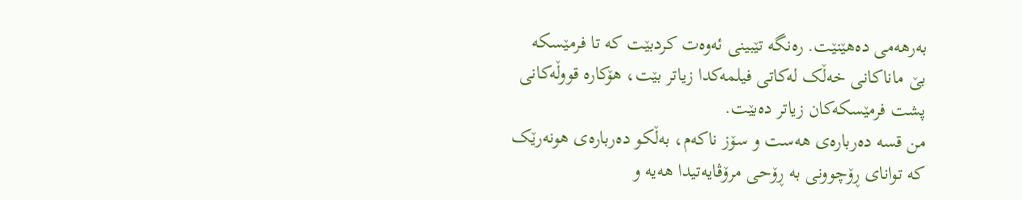بەرهەمی دەهێنێت. رەنگە تێبینی ئەوەت کردبێت کە تا فرمێسکە بێ ماناکانی خەڵک لەکاتی فیلمەکدا زیاتر بێت، هۆکارە قووڵەکانی پشت فرمێسکەکان زیاتر دەبێت.
من قسە دەربارەی هەست و سۆز ناکەم، بەڵکو دەربارەی هونەرێک کە توانای ڕۆچوونی بە ڕۆحی مرۆڤایەتیدا هەیە و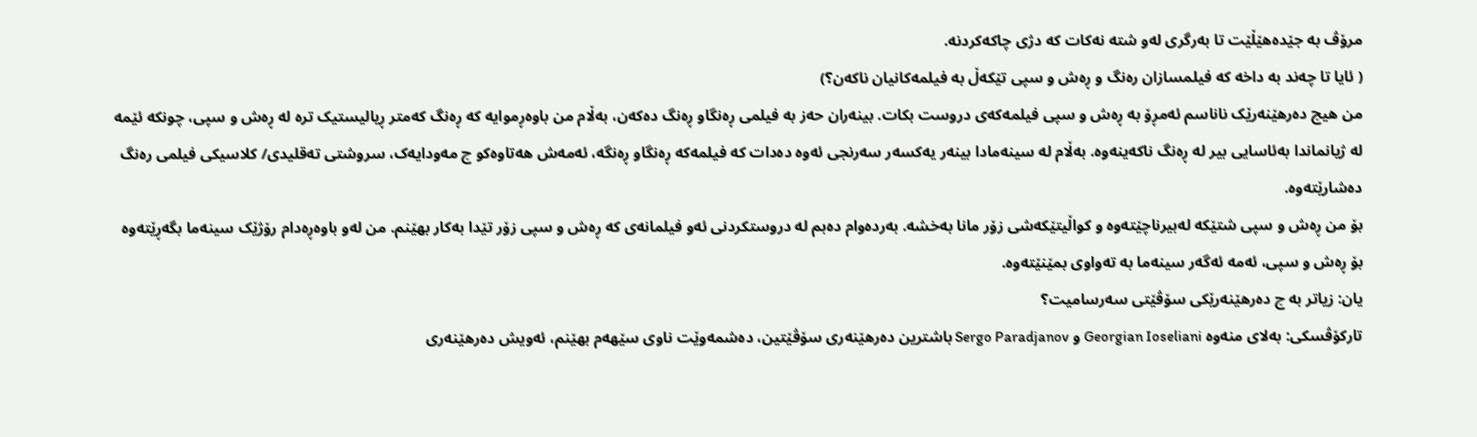مرۆڤ بە جێدەهێڵێت تا بەرگری لەو شتە نەکات کە دژی چاکەکردنە.
( ئایا تا چەند بە داخە کە فیلمسازان رەنگ و ڕەش و سپی تێکەڵ بە فیلمەکانیان ناکەن؟)
من هیچ دەرهێنەرێک ناناسم ئەمڕۆ بە ڕەش و سپی فیلمەکەی دروست بکات. بینەران حەز بە فیلمی ڕەنگاو ڕەنگ دەکەن، بەڵام من باوەڕموایە کە ڕەنگ کەمتر ڕیالیستیک ترە لە ڕەش و سپی، چونکە ئێمە لە ژیانماندا بەئاسایی بیر لە ڕەنگ ناکەینەوە. بەڵام لە سینەمادا بینەر یەکسەر سەرنجی ئەوە دەدات کە فیلمەکە ڕەنگاو ڕەنگە، ئەمەش هەتاوەکو چ مەودایەک، سروشتی تەقلیدی/ کلاسیکی فیلمی رەنگ دەشارێتەوە.
بۆ من ڕەش و سپی شتێکە لەبیرناچێتەوە و کواڵیتێکەشی زۆر مانا بەخشە. بەردەوام دەبم لە دروستکردنی ئەو فیلمانەی کە ڕەش و سپی زۆر تێدا بەکار بهێنم. من لەو باوەڕەدام رۆژێک سینەما بگەڕێتەوە بۆ ڕەش و سپی، ئەمە ئەگەر سینەما بە تەواوی بمێنێتەوە.
یان: زیاتر بە چ دەرهێنەرێکی سۆڤێتی سەرسامیت؟
تارکۆڤسکی: بەلای منەوە Georgian Ioseliani و Sergo Paradjanov باشترین دەرهێنەری سۆڤێتین، دەشمەوێت ناوی سێهەم بهێنم، ئەویش دەرهێنەری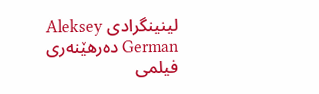لینینگرادی Aleksey German دەرهێنەری فیلمی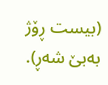(بیست ڕۆژ بەبێ شەڕ).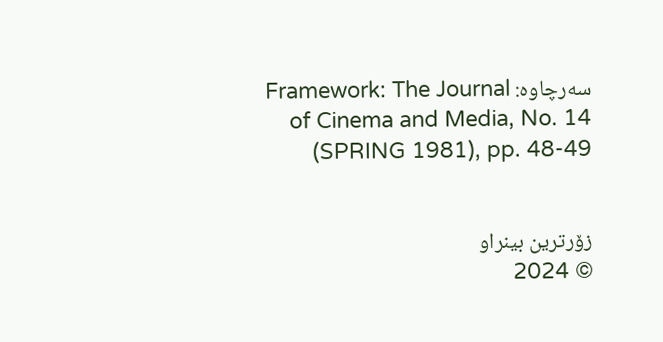سەرچاوە: Framework: The Journal of Cinema and Media, No. 14 (SPRING 1981), pp. 48-49


زۆرترین بینراو
© 2024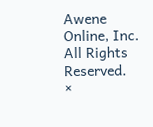Awene Online, Inc. All Rights Reserved.
×